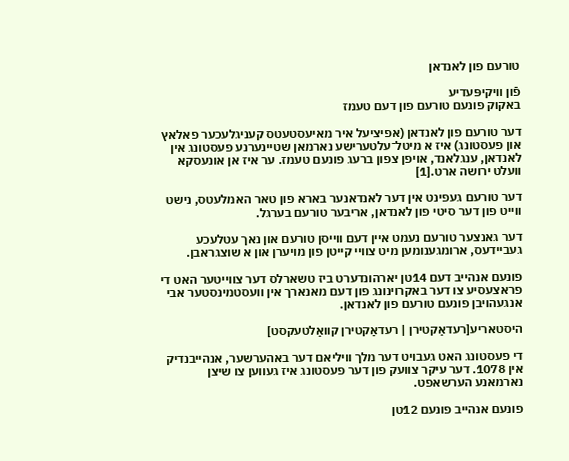טורעם פון לאנדאן

פֿון װיקיפּעדיע
באקוק פונעם טורעם פון דעם טעמז

דער טורעם פון לאנדאן (אפיציעל איר מאיעסטעטס קעניגלעכער פאלאץ און פעסטונג) איז א מיטל־עלטערישע נארמאן שטיינערנע פעסטונג אין לאנדאן, ענגלאנד, אויפן צפון ברעג פונעם טעמז. ער איז אן אונעסקא וועלט ירושה ארט.[1]

דער טורעם געפינט אין דער לאנדאנער בארא פון טאר האמלעטס, נישט ווייט פון דער סיטי פון לאנדאן, אריבער טורעם בערגל.

דער גאנצער טורעם נעמט איין דעם ווייסן טורעם און נאך עטלעכע געביידעס, ארומגענומען מיט צוויי קייטן פון מויערן און א שוצגראבן.

פונעם אנהייב דעם 14טן יארהונדערט ביז טשארלס דער צווייטער האט די פראצעסיע צו דער באקרוינונג פון דעם מאנארך אין וועסטמינסטער אבי אנגעהויבן פונעם טורעם פון לאנדאן.

היסטאריע[רעדאַקטירן | רעדאַקטירן קוואַלטעקסט]

די פעסטונג האט געבויט דער מלך וויליאם דער באהערשער, אנהייבנדיק אין 1078. דער עיקר צוועק פון דער פעסטונג איז געווען צו שיצן נארמאנע הערשאפט.

פונעם אנהייב פונעם 12טן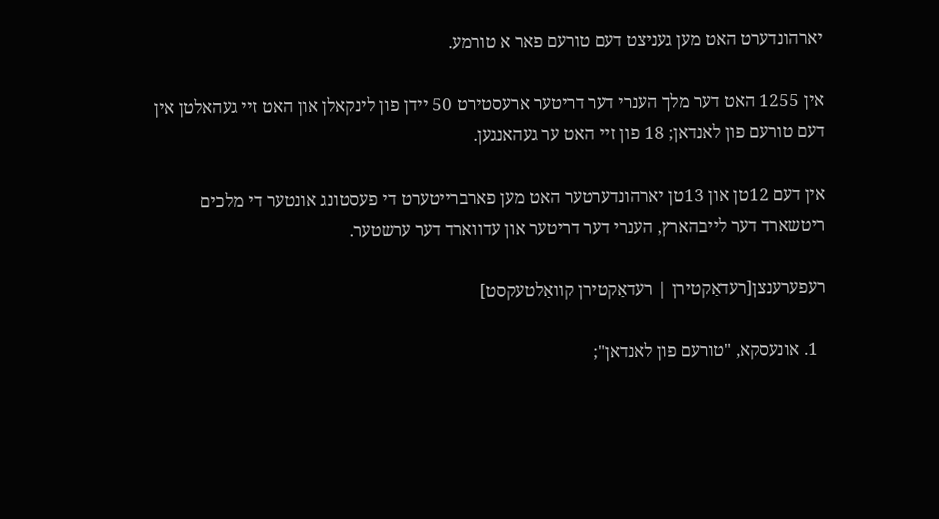יארהונדערט האט מען געניצט דעם טורעם פאר א טורמע.

אין 1255 האט דער מלך הענרי דער דריטער ארעסטירט 50 יידן פון לינקאלן און האט זיי געהאלטן אין דעם טורעם פון לאנדאן; 18 פון זיי האט ער געהאנגען.

אין דעם 12טן און 13טן יארהונדערטער האט מען פארברייטערט די פעסטונג אונטער די מלכים ריטשארד דער לייבהארץ, הענרי דער דריטער און עדווארד דער ערשטער.

רעפערענצן[רעדאַקטירן | רעדאַקטירן קוואַלטעקסט]

  1. אונעסקא, "טורעם פון לאנדאן";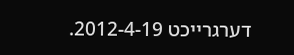דערגרייכט 2012-4-19.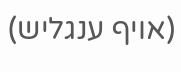(אויף ענגליש)